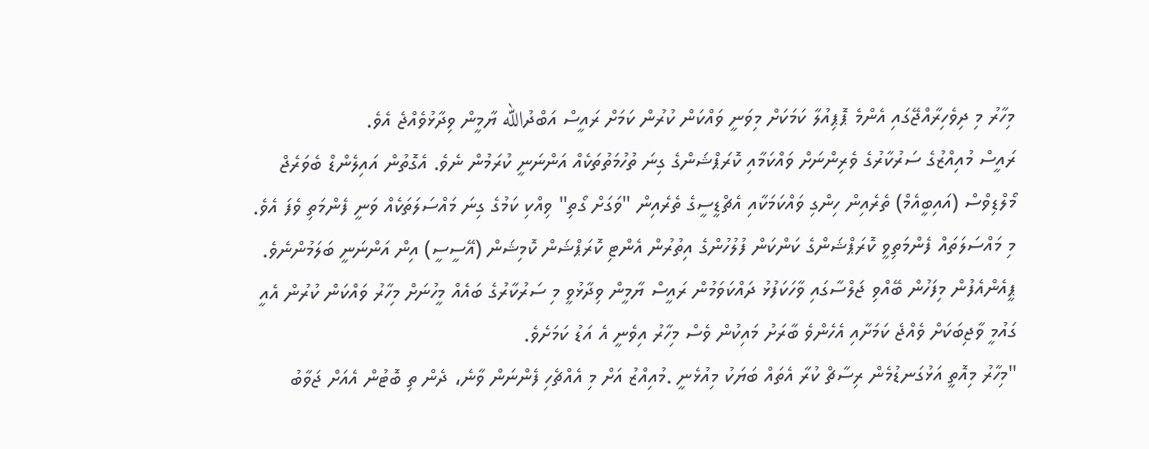މިހާރު މި ދިވެހިރާއްޖޭގައި އެންމެ ޕޮޕިއުލާ ކަމަކަށް މިވަނީ ވައްކަން ކުރުން ކަމަށް ރައީސް އަބްދުالله ޔާމީން ވިދާޅުވެއްޖެ އެވެ.
ރައީސް މުއިއްޒުގެ ސަރުކާރުގެ ވެރިންނަށް ވައްކަމާއި ކޮރަޕްޝަންގެ ގިނަ ތުހުމަތުތަކެއް އަންނަނީ ކުރަމުން ނެވެ. އެގޮތުން އައިލެންޑް ބެވަރެޖް މޯލްޑިވްސް (އައިބީއެމް) ތެރެއިން ހިންގި ވައްކަމަކާއި އެޗްޑީސީގެ ތެރެއިން "ވަގަށް ގޯތި" ވިއްކި ކަމުގެ ގިނަ މައްސަލަތަކެއް ވަނީ ފެންމަތި ވެފަ އެވެ.
މި މައްސަލަތައް ފެންމަތިވީ ކޮރަޕްޝަންގެ ކަންކަން ފުލުހުންގެ އިތުރުން އެންޓި ކޮރަޕްޝަން ކޮމިޝަން (އޭސީސީ) އިން އަންނަނީ ބަލަމުންނެވެ.
ޕީއެންއެފުން މިފަހުން ބޭއްވި ޖަލްސާގައި ވާހަކަފުޅު ދައްކަވަމުން ރައީސް ޔާމީން ވިދާޅުވީ މި ސަރުކާރުގެ ބައެއް މީހުނަށް މިހާރު ވައްކަން ކުރުން އެއީ ގައުމީ ވާޖިބަކަށް ވެއްޖެ ކަމަށާއި އެހެންވެ ބާރަށު މައިކުން ވެސް މިހާރު އިވެނީ އެ އަޑު ކަމަށެވެ.
"މިހާރު މިއޮތީ އަޅުގަނޑުމެން ރިސާޗް ކުރާ އެތައް ބަޔަކު މިއުޅެނީ .މުއިއްޒު އަށް މި އެއްޗެހި ފެންނަން ވާނެ، ދެން ތި ބޮޓުން އެއަށް ޖަވާބު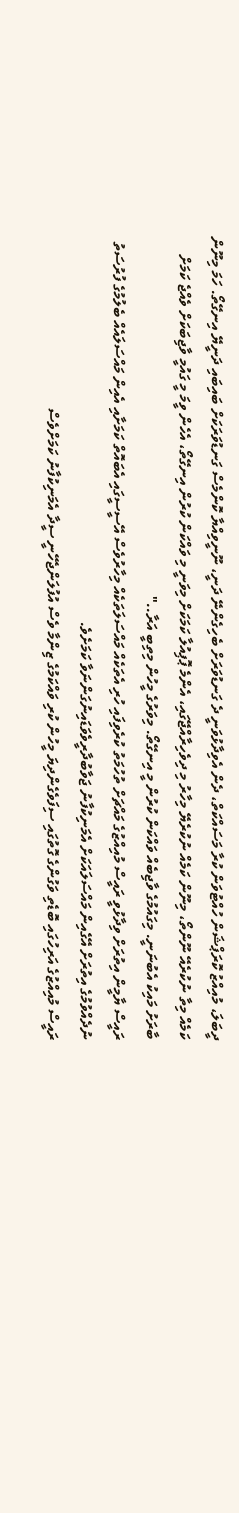ދީބަލަ، މުއިއްޒު ކޮރަޕްޝަން ހުއްޓުވަން ކުރާ މަސައްކަތް، ދެން އެވިދާޅުވަނީ ދެ ގަނޑުވަރަށް ބެހިގެންނޭ ދަނީ، ނޫނީވިއްޔާ ކޮންމެސް ގަނޑުވަރަކަށް ބައިބައި ދަނީޔޭ އިނގޭތޯ. ހަމަ މިނޫން ކަމެއް މިތާ ނުކުރެއޭ ނޫންތޯ، މިނޫން ކަމެއް ނުކުރެޔޭ މިހާރު މި ދިވެހިރާއްޖޭގައި، އެންމެ ޕޮޕިއުލާ ކަމަކަށް މިވަނީ މި ވައްކަން ކުރުން އިނގޭތޯ، އެހެން ވީމަ މީ ގައުމީ ވާޖިބަކަށް ވެއްޖެ ކަމަށް ބާރަށު މައިކު އެބުނަނީ. މިގައުމުގެ ވާޖިބެއް ވައްކަން ކުރުން މީ އިނގޭތޯ. މިވަރުގެ މީހުން މިތިބީ އަރާ.."
ރައީސް ޔާމީން އިތުރަށް ވިދާޅުވީ ރައީސް މުއިއްޒުގެ މައްޗަށް ތުހުމަތު ކުރެވިފައި ހުރި އެތަކެއް މައްސަލަތަކެއް މިހާރުވެސް އޭސީސީގައި އެބައޮތް ކަމަށާއި އެއިން މައްސަލައެއް ބެލުމުގެ ފުރުސަތު ނުދެއްވުމުގެ އިތުރަށް އޭގެއިން މައްސަލައަކަށް އެމަނިކުފާނު ޖަވާބުދާރީވެވަޑައިނުގަންނަވާ ކަމަށެވެ.
ރައީސް މުއިއްޒުގެ އަރިހުގައި ބޮޑެތި ވަގުންގެ ގޮތުގައި ސިފަވެގެންދިޔަ މީހުން ކުރި ވައްކަމުގެ ޒިންމާ ވެސް އުފުލަންޖެހޭނީ ސީދާ އެމަނިކުފާނު ކަމަށްވެސް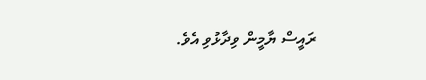ރައީސް ޔާމީން ވިދާޅުވި އެވެ.